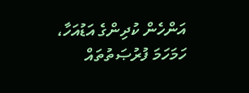އަންހެން ކުދިންގެ އަޑުއަހާ، ހަމަހަމަ ފުރުޞަތުތައް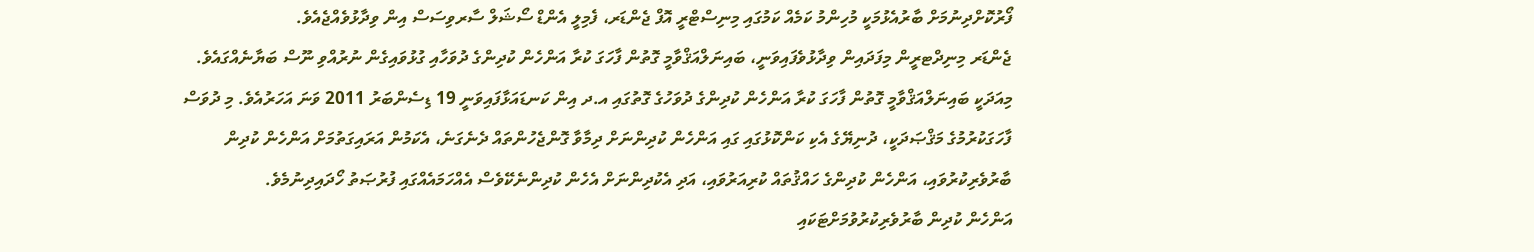ފޯރުކޮށްދިނުމަށް ބާރުއެޅުމަކީ މުހިންމު ކަމެއް ކަމުގައި މިނިސްޓްރީ އޮފް ޖެންޑަރ، ފެމިލީ އެންޑް ސޯޝަލް ސާރވިސަސް އިން ވިދާޅުވެއްޖެއެވެ.
ޖެންޑަރ މިނިދްޓރީން މިފަދައިން ވިދާޅުވެފައިވަނީ، ބައިނަލްއަޤްވާމީ ގޮތުން ފާހަގަ ކުރާ އަންހެން ކުދިންގެ ދުވަހާއި ގުޅުވައިގެން ނުރުއްވި ނޫސް ބަޔާނެއްގައެވެ.
މިއަދަކީ ބައިނަލްއަޤްވާމީ ގޮތުން ފާހަގަ ކުރާ އަންހެން ކުދިންގެ ދުވަހުގެ ގޮތުގައި އ.ދ އިން ކަނޑައަޅާފައިވަނީ 19 ޑިސެންބަރު 2011 ވަނަ އަހަރުއެވެ. މި ދުވަސް ފާހަގަކުރުމުގެ މަޤްޞަދަކީ، ދުނިޔޭގެ އެކި ކަންކޮޅުގައި ގައި އަންހެން ކުދިންނަށް ދިމާވާ ގޮންޖެހުންތައް ދެނެގަނެ، އެކަމުން އަރައިގަތުމަށް އަންހެން ކުދިން ބާރުވެރިކުރުވައި، އަންހެން ކުދިންގެ ހައްޤުތައް ކުރިއަރުވައި، އަދި އެކުދިންނަށް އެހެން ކުދިންނެކޭވެސް އެއްހަމައެއްގައި ފުރުޞަތު ހޯދައިދިނުމެވެ.
އަންހެން ކުދިން ބާރުވެރިކުރުވުމަށްޓަކައި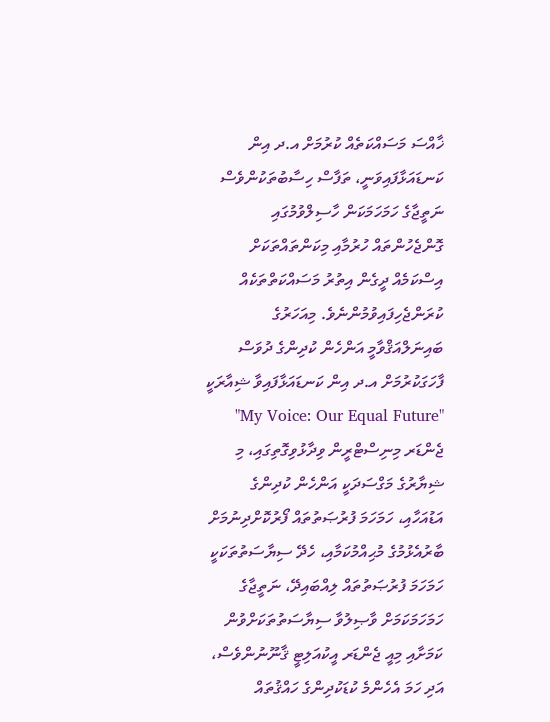ޚާއްސަ މަސައްކަތެއް ކުރުމަށް އ.ދ އިން ކަނޑައަޅާފައިވަނީ، ތަފާސް ހިސާބުތަކުންވެސް ނަތީޖާގެ ހަމަހަމަކަން ހާސިލްވުމުގައި ގޮންޖެހުންތައް ހުރުމާއި މިކަންތައްތަކަށް އިސްކަމެއް ދީގެން އިތުރު މަސައްކަތްތަކެއް ކުރަންޖެހިފައިވުމުންނެވެ. މިއަހަރުގެ ބައިނަލްއަޤްވާމީ އަންހެން ކުދިންގެ ދުވަސް ފާހަގަކުރުމަށް އ.ދ އިން ކަނޑައަޅާފައިވާ ޝިއާރަކީ "My Voice: Our Equal Future"
ޖެންޑަރ މިނިސްޓްރީން ވިދާޅުވިގޮތިގައި، މި ޝިޔާރުގެ މަގްސަދަކީ އަންހެން ކުދިންގެ އަޑުއަހާއި، ހަމަހަމަ ފުރުޞަތުތައް ފޯރުކޮށްދިނުމަށް ބާރުއެޅުމުގެ މުޙިއްމުކަމާއި، ހެދޭ ސިޔާސަތުތަކަކީ ހަމަހަމަ ފުރުޞަތުތައް ލިއްބައިދޭ، ނަތީޖާގެ ހަމަހަމަކަމަށް ވާޞިލުވާ ސިޔާސަތުތަކަށްވުން ކަމަށާއި މިއީ ޖެންޑަރ އީކުއަލިޓީ ޤާނޫނުންވެސް، އަދި ހަމަ އެހެންމެ ކުޑަކުދިންގެ ހައްޤުތައް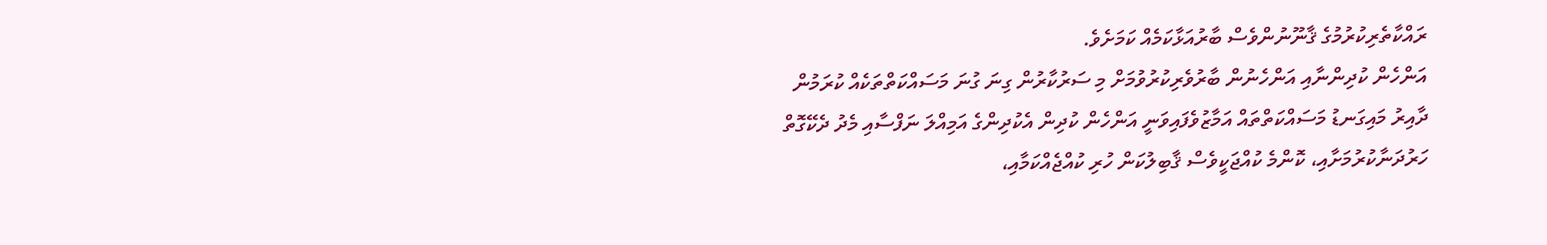ރައްކާތެރިކުރުމުގެ ޤާނޫނުންވެސް ބާރުއަޅާކަމެއް ކަމަށެވެ.
އަންހެން ކުދިންނާއި އަންހެނުން ބާރުވެރިކުރުވުމަށް މި ސަރުކާރުން ގިނަ ގުނަ މަސައްކަތްތަކެއް ކުރަމުން ދާއިރު މައިގަނޑު މަސައްކަތްތައް އަމާޒުވެފައިވަނީ އަންހެން ކުދިން އެކުދިންގެ އަމިއްލަ ނަފްސާއި މެދު ދެކޭގޮތް ހަރުދަނާކުރުމަށާއި، ކޮންމެ ކުއްޖަކީވެސް ޤާބިލުކަން ހުރި ކުއްޖެއްކަމާއި،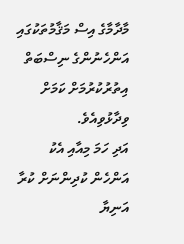މާދާމާގެ އިސް މަޤާމުތަކުގައި އަންހެނުންގެ ނިސްބަތް އިތުރުކުރުމަށް ކަމަށް ވިދާޅުވިއެވެ.
އަދި ހަމަ މިއާއި އެކު އަންހެން ކުދިންނަށް ކުރާ އަނިޔާ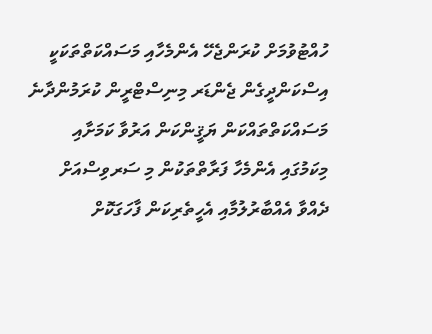ހުއްޓުވުމަށް ކުރަންޖެހޭ އެންމެހާއި މަސައްކަތްތަކަކީ އިސްކަންދީގެން ޖެންޑަރ މިނިސްޓްރީން ކުރަމުންދާނެ މަސައްކަތްތައްކަން ޔަޤީންކަން އަރުވާ ކަމަށާއި މިކަމުގައި އެންމެހާ ފަރާތްތަކުން މި ސަރވިސްއަށް ދެއްވާ އެއްބާރުލުމާއި އެހީތެރިކަން ފާހަގަކޮށް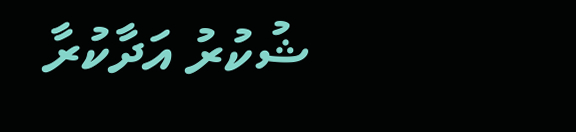ޝުކުރު އަދާކުރާ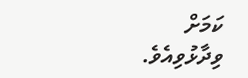ކަމަށް ވިދާޅުވިއެވެ.